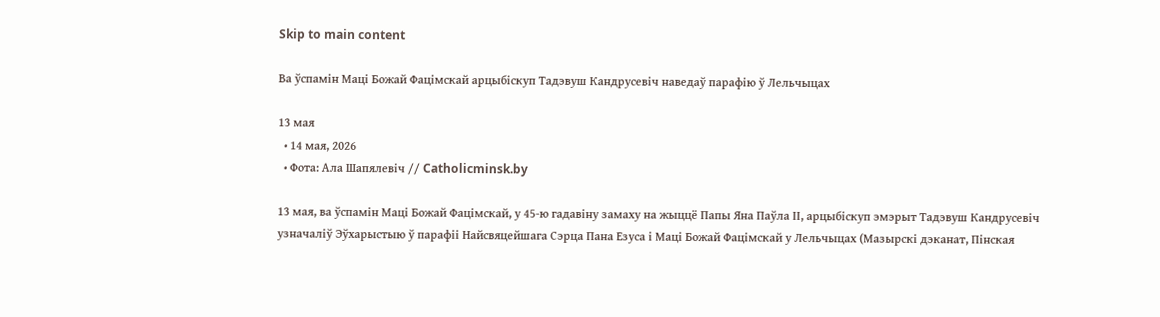Skip to main content

Ва ўспамін Маці Божай Фацімскай арцыбіскуп Тадэвуш Кандрусевіч наведаў парафію ў Лельчыцах

13 мая
  • 14 мая, 2026
  • Фота: Ала Шапялевіч // Catholicminsk.by

13 мая, ва ўспамін Маці Божай Фацімскай, у 45-ю гадавіну замаху на жыццё Папы Яна Паўла ІІ, арцыбіскуп эмэрыт Тадэвуш Кандрусевіч узначаліў Эўхарыстыю ў парафіі Найсвяцейшага Сэрца Пана Езуса і Маці Божай Фацімскай у Лельчыцах (Мазырскі дэканат, Пінская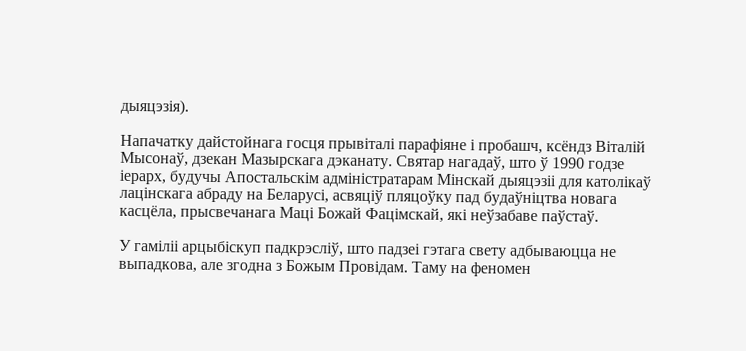дыяцэзія).

Напачатку дайстойнага госця прывіталі парафіяне і пробашч, ксёндз Віталій Мысонаў, дзекан Мазырскага дэканату. Святар нагадаў, што ў 1990 годзе іерарх, будучы Апостальскім адміністратарам Мінскай дыяцэзіі для католікаў лацінскага абраду на Беларусі, асвяціў пляцоўку пад будаўніцтва новага касцёла, прысвечанага Маці Божай Фацімскай, які неўзабаве паўстаў.

У гаміліі арцыбіскуп падкрэсліў, што падзеі гэтага свету адбываюцца не выпадкова, але згодна з Божым Провідам. Таму на феномен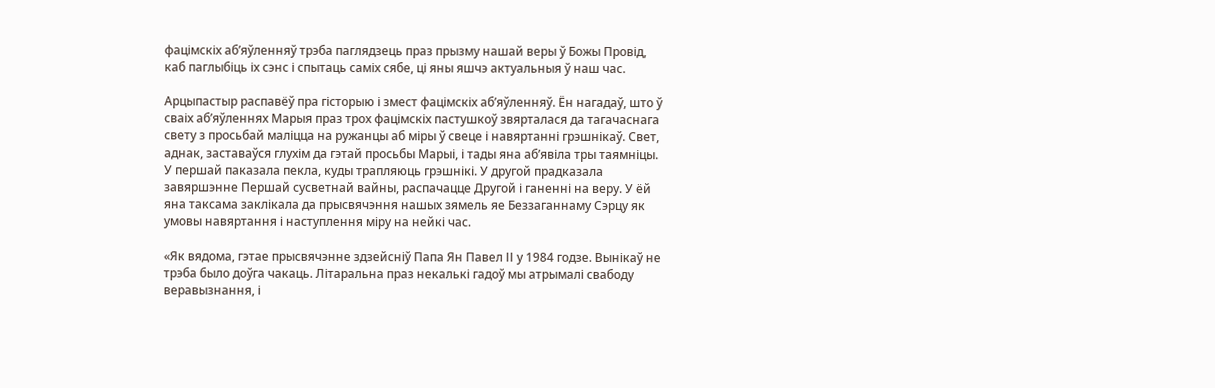фацімскіх аб’яўленняў трэба паглядзець праз прызму нашай веры ў Божы Провід, каб паглыбіць іх сэнс і спытаць саміх сябе, ці яны яшчэ актуальныя ў наш час.

Арцыпастыр распавёў пра гісторыю і змест фацімскіх аб’яўленняў. Ён нагадаў, што ў сваіх аб’яўленнях Марыя праз трох фацімскіх пастушкоў звярталася да тагачаснага свету з просьбай маліцца на ружанцы аб міры ў свеце і навяртанні грэшнікаў. Свет, аднак, заставаўся глухім да гэтай просьбы Марыі, і тады яна аб’явіла тры таямніцы. У першай паказала пекла, куды трапляюць грэшнікі. У другой прадказала завяршэнне Першай сусветнай вайны, распачацце Другой і ганенні на веру. У ёй яна таксама заклікала да прысвячэння нашых зямель яе Беззаганнаму Сэрцу як умовы навяртання і наступлення міру на нейкі час.

«Як вядома, гэтае прысвячэнне здзейсніў Папа Ян Павел ІІ у 1984 годзе. Вынікаў не трэба было доўга чакаць. Літаральна праз некалькі гадоў мы атрымалі свабоду веравызнання, і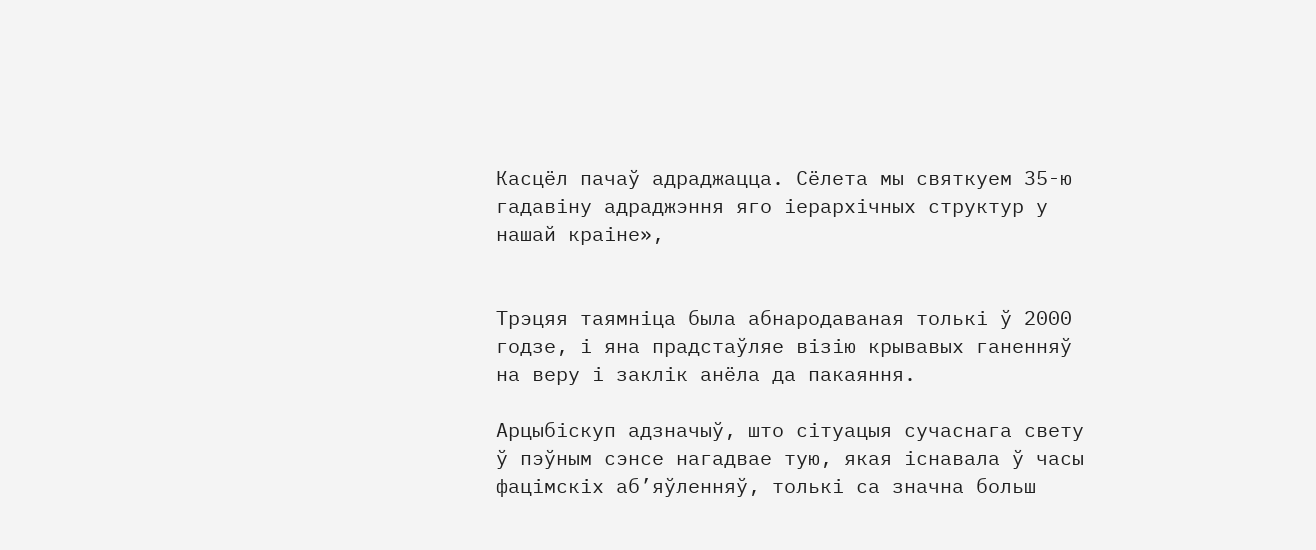Касцёл пачаў адраджацца. Сёлета мы святкуем 35-ю гадавіну адраджэння яго іерархічных структур у нашай краіне»,


Трэцяя таямніца была абнародаваная толькі ў 2000 годзе, і яна прадстаўляе візію крывавых ганенняў на веру і заклік анёла да пакаяння.

Арцыбіскуп адзначыў, што сітуацыя сучаснага свету ў пэўным сэнсе нагадвае тую, якая існавала ў часы фацімскіх аб’яўленняў, толькі са значна больш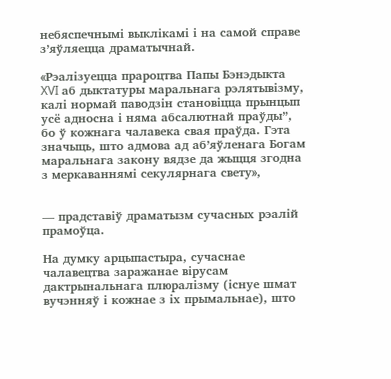небяспечнымі выклікамі і на самой справе з’яўляецца драматычнай.

«Рэалізуецца прароцтва Папы Бэнэдыкта XVI аб дыктатуры маральнага рэлятывізму, калі нормай паводзін становіцца прынцып усё адносна і няма абсалютнай праўды”, бо ў кожнага чалавека свая праўда. Гэта значыць, што адмова ад аб’яўленага Богам маральнага закону вядзе да жыцця згодна з меркаваннямі секулярнага свету»,


— прадставіў драматызм сучасных рэалій прамоўца.

На думку арцыпастыра, сучаснае чалавецтва заражанае вірусам дактрынальнага плюралізму (існуе шмат вучэнняў і кожнае з іх прымальнае), што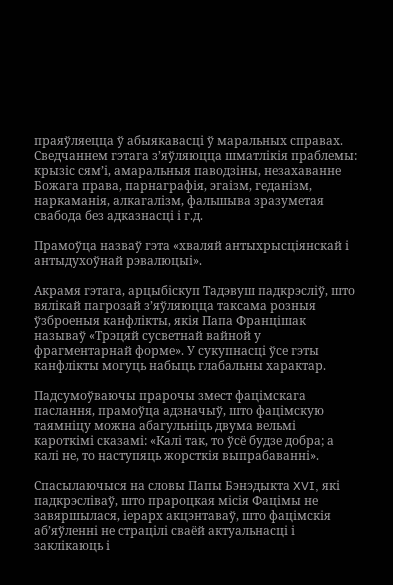праяўляецца ў абыякавасці ў маральных справах. Сведчаннем гэтага з’яўляюцца шматлікія праблемы: крызіс сям’і, амаральныя паводзіны, незахаванне Божага права, парнаграфія, эгаізм, геданізм, наркаманія, алкагалізм, фальшыва зразуметая свабода без адказнасці і г.д.

Прамоўца назваў гэта «хваляй антыхрысціянскай і антыдухоўнай рэвалюцыі».

Акрамя гэтага, арцыбіскуп Тадэвуш падкрэсліў, што вялікай пагрозай з’яўляюцца таксама розныя ўзброеныя канфлікты, якія Папа Францішак называў «Трэцяй сусветнай вайной у фрагментарнай форме». У сукупнасці ўсе гэты канфлікты могуць набыць глабальны характар.

Падсумоўваючы прарочы змест фацімскага паслання, прамоўца адзначыў, што фацімскую таямніцу можна абагульніць двума вельмі кароткімі сказамі: «Калі так, то ўсё будзе добра; а калі не, то наступяць жорсткія выпрабаванні».

Спасылаючыся на словы Папы Бэнэдыкта XVI, які  падкрэсліваў, што прароцкая місія Фацімы не завяршылася, іерарх акцэнтаваў, што фацімскія аб’яўленні не страцілі сваёй актуальнасці і заклікаюць і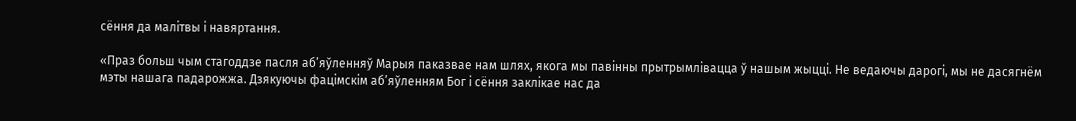сёння да малітвы і навяртання.

«Праз больш чым стагоддзе пасля аб’яўленняў Марыя паказвае нам шлях, якога мы павінны прытрымлівацца ў нашым жыцці. Не ведаючы дарогі, мы не дасягнём мэты нашага падарожжа. Дзякуючы фацімскім аб’яўленням Бог і сёння заклікае нас да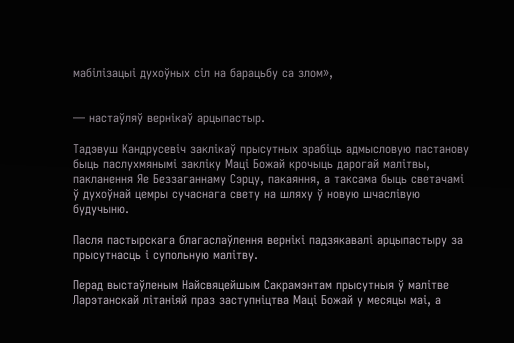мабілізацыі духоўных сіл на барацьбу са злом»,


— настаўляў вернікаў арцыпастыр.

Тадэвуш Кандрусевіч заклікаў прысутных зрабіць адмысловую пастанову быць паслухмянымі закліку Маці Божай крочыць дарогай малітвы, пакланення Яе Беззаганнаму Сэрцу, пакаяння, а таксама быць светачамі ў духоўнай цемры сучаснага свету на шляху ў новую шчаслівую будучыню.

Пасля пастырскага благаслаўлення вернікі падзякавалі арцыпастыру за прысутнасць і супольную малітву.

Перад выстаўленым Найсвяцейшым Сакрамэнтам прысутныя ў малітве Ларэтанскай літаніяй праз заступніцтва Маці Божай у месяцы маі, а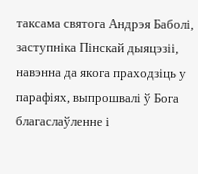таксама святога Андрэя Баболі, заступніка Пінскай дыяцэзіі, навэнна да якога праходзіць у парафіях, выпрошвалі ў Бога благаслаўленне і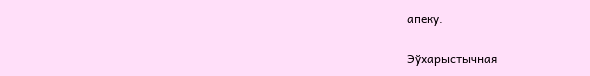апеку.

Эўхарыстычная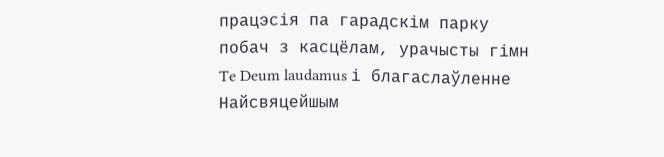працэсія па гарадскім парку побач з касцёлам, урачысты гімн Te Deum laudamus і благаслаўленне Найсвяцейшым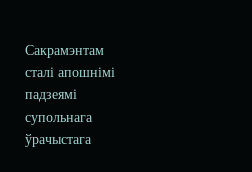Сакрамэнтам сталі апошнімі падзеямі супольнага ўрачыстага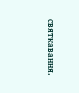святкавання.